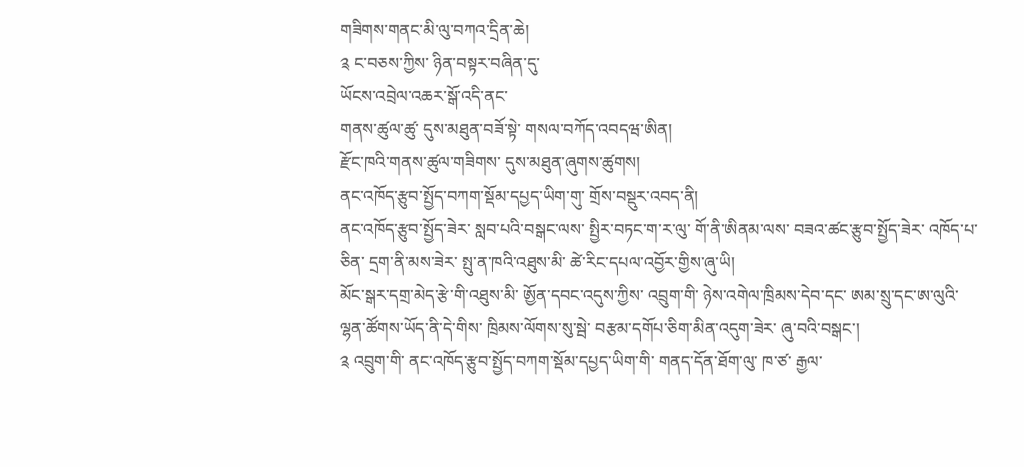གཟིགས་གནང་མི་ལུ་བཀའ་དྲིན་ཆེ།
༉ ང་བཅས་ཀྱིས་ ཉིན་བསྟར་བཞིན་དུ་
ཡོངས་འབྲེལ་འཆར་སྒོ་འདི་ནང་
གནས་ཚུལ་ཚུ་ དུས་མཐུན་བཟོ་སྟེ་ གསལ་བཀོད་འབདཝ་ཨིན།
རྫོང་ཁའི་གནས་ཚུལ་གཟིགས་ དུས་མཐུན་ཞུགས་ཚུགས།
ནང་འཁོད་རྩུབ་སྤྱོད་བཀག་སྡོམ་དཔྱད་ཡིག་གུ་ གྲོས་བསྡུར་འབད་ནི།
ནང་འཁོད་རྩུབ་སྤྱོད་ཟེར་ སླབ་པའི་བསྒང་ལས་ སྤྱིར་བཏང་ག་ར་ལུ་ གོ་ནི་ཨིནམ་ལས་ བཟའ་ཚང་རྩུབ་སྤྱོད་ཟེར་ འཁོད་པ་ཅིན་ དྲག་ནི་མས་ཟེར་ སྤུ་ན་ཁའི་འཐུས་མི་ ཚེ་རིང་དཔལ་འབྱོར་གྱིས་ཞུ་ཡི།
མོང་སྒར་དགྲ་མེད་རྩེ་གི་འཐུས་མི་ ཨྱོན་དབང་འདུས་ཀྱིས་ འབྲུག་གི་ ཉེས་འགེལ་ཁྲིམས་དེབ་དང་ ཨམ་སྲུ་དང་ཨ་ལུའི་ལྷན་ཚོགས་ཡོད་ནི་དེ་གིས་ ཁྲིམས་ལོགས་སུ་སྦེ་ བརྩམ་དགོཔ་ཅིག་མིན་འདུག་ཟེར་ ཞུ་བའི་བསྒང་།
༉ འབྲུག་གི་ ནང་འཁོད་རྩུབ་སྤྱོད་བཀག་སྡོམ་དཔྱད་ཡིག་གི་ གནད་དོན་ཐོག་ལུ་ ཁ་ཙ་ རྒྱལ་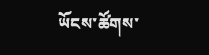ཡོངས་ཚོགས་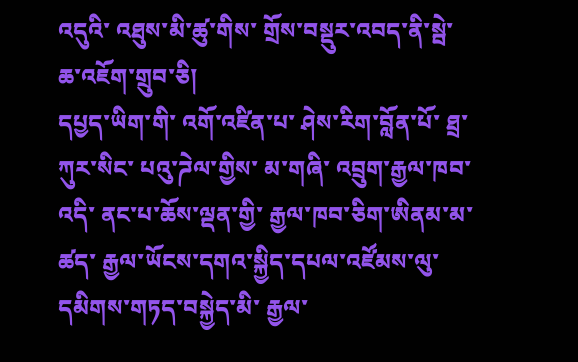འདུའི་ འཐུས་མི་ཚུ་གིས་ གྲོས་བསྡུར་འབད་ནི་སྦེ་ ཆ་འཇོག་གྲུབ་ཅི།
དཔྱད་ཡིག་གི་ འགོ་འཛིན་པ་ ཤེས་རིག་བློན་པོ་ ཐྲ་ཀུར་སིང་ པའུ་ཌེལ་གྱིས་ མ་གཞི་ འབྲུག་རྒྱལ་ཁབ་འདི་ ནང་པ་ཆོས་ལྡན་གྱི་ རྒྱལ་ཁབ་ཅིག་ཨིནམ་མ་ཚད་ རྒྱལ་ཡོངས་དགའ་སྐྱིད་དཔལ་འཛོམས་ལུ་ དམིགས་གཏད་བསྐྱེད་མི་ རྒྱལ་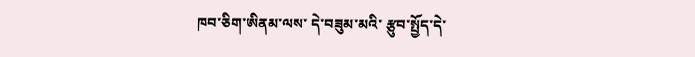ཁབ་ཅིག་ཨིནམ་ལས་ དེ་བཟུམ་མའི་ རྩུབ་སྤྱོད་དེ་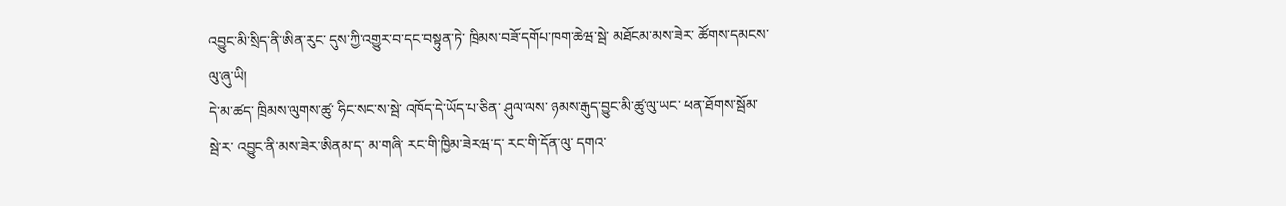འབྱུང་མི་སྲིད་ནི་ཨིན་རུང་ དུས་ཀྱི་འགྱུར་བ་དང་བསྟུན་ཏེ་ ཁྲིམས་བཟོ་དགོཔ་ཁག་ཆེཝ་སྦེ་ མཐོངམ་མས་ཟེར་ ཚོགས་དམངས་ལུ་ཞུ་ཡི།
དེ་མ་ཚད་ ཁྲིམས་ལུགས་ཚུ་ ཧིང་སང་ས་སྦེ་ འཁོད་དེ་ཡོད་པ་ཅིན་ ཤུལ་ལས་ ཉམས་རྒུད་བྱུང་མི་ཚུ་ལུ་ཡང་ ཕན་ཐོགས་སྦོམ་སྦེ་ར་ འབྱུང་ནི་མས་ཟེར་ཨིནམ་ད་ མ་གཞི་ རང་གི་ཁྱིམ་ཟེརཝ་ད་ རང་གི་དོན་ལུ་ དགའ་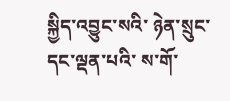སྐྱིད་འབྱུང་སའི་ ཉེན་སྲུང་དང་ལྡན་པའི་ ས་གོ་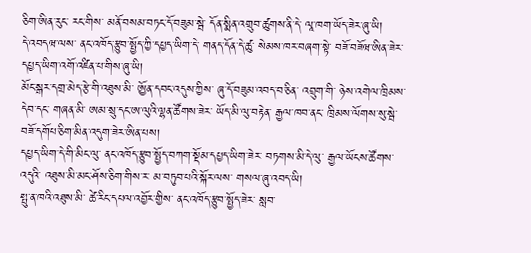ཅིག་ཨིན་རུང་ རང་གིས་ མནོ་བསམ་བཏང་དོ་བཟུམ་སྦེ་ དོན་སྨིན་འགྲུབ་ཚུགས་ནི་དེ་ ལཱ་ཁག་ཡོད་ཟེར་ཞུ་ཡི།
དེ་འབདཝ་ལས་ ནང་འཁོད་རྩུབ་སྤྱོད་ཀྱི་དཔྱད་ཡིག་དེ་ གནད་དོན་དེ་ཚུ་ སེམས་ཁར་བཞག་སྟེ་ བཟོ་བཟོཝ་ཨིན་ཟེར་ དཔྱད་ཡིག་འགོ་འཛིན་པ་གིས་ཞུ་ཡི།
མོང་སྒར་དགྲ་མེད་རྩེ་གི་འཐུས་མི་ ཨྱོན་དབང་འདུས་ཀྱིས་ ཞུ་དོ་བཟུམ་འབད་བ་ཅིན་ འབྲུག་གི་ ཉེས་འགེལ་ཁྲིམས་དེབ་དང་ གཞན་མི་ ཨམ་སྲུ་དང་ཨ་ལུའི་ལྷན་ཚོགས་ཟེར་ ཡོད་མི་ལུ་བརྟེན་ རྒྱལ་ཁབ་ནང་ ཁྲིམས་ལོགས་སུ་སྦེ་ བཟོ་དགོཔ་ཅིག་མིན་འདུག་ཟེར་ཨིན་པས།
དཔྱད་ཡིག་དེ་གི་མིང་ལུ་ ནང་འཁོད་རྩུབ་སྤྱོད་བཀག་སྡོམ་དཔྱད་ཡིག་ཟེར་ བཏགས་མི་དེ་ལུ་ རྒྱལ་ཡོངས་ཚོགས་འདུའི་ འཐུས་མི་མང་ཤོས་ཅིག་གིས་ར་ མ་བཏུབ་པའི་སྐོར་ལས་ གསལ་ཞུ་འབད་ཡི།
སྤུ་ན་ཁའི་འཐུས་མི་ ཚེ་རིང་དཔལ་འབྱོར་གྱིས་ ནང་འཁོད་རྩུབ་སྤྱོད་ཟེར་ སླབ་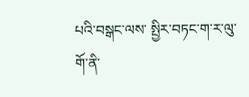པའི་བསྒང་ལས་ སྤྱིར་བཏང་ག་ར་ལུ་ གོ་ནི་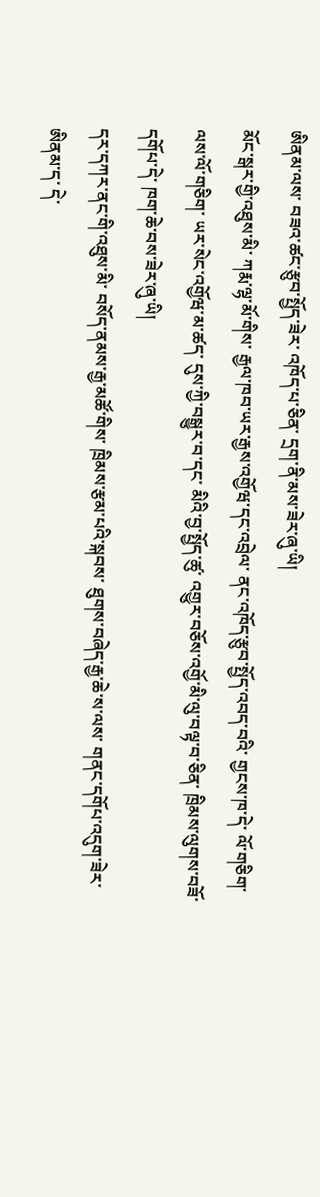ཨིནམ་ལས་ བཟའ་ཚང་རྩུབ་སྤྱོད་ཟེར་ འཁོད་པ་ཅིན་ དྲག་ནི་མས་ཟེར་ཞུ་ཡི།
མོང་སྒར་གྱི་འཐུས་མི་ ཀརྨ་ལྷ་མོ་གིས་ རྒྱལ་ཁབ་ཡར་རྒྱས་འགྱོཝ་དང་འབྲེལ་ ནང་འཁོད་རྩུབ་སྤྱོད་འབད་བའི་ གྱངས་ཁ་དེ་ ལོ་གཅིག་ལས་ལོ་གཅིག་ ཡར་སེང་འགྱོཝ་མ་ཚད་ དུས་ཀྱི་བསྒྱུར་བ་དང་ མིའི་བྱ་སྤྱོད་ཚུ་ འགྱུར་བཅོས་འགྱོ་མི་ལུ་བལྟ་བ་ཅིན་ ཁྲིམས་ལུགས་བཟོ་དགོཔ་དེ་ ཁག་ཆེ་བས་ཟེར་ཞུ་ཡི།
དར་དཀར་ནང་གི་འཐུས་མི་ བསོད་ནམས་རྒྱ་མཚོ་གིས་ ཁྲིམས་རྩམ་པའི་སྐབས་ ཐུགས་བཞེད་རྒྱ་ཆེ་ས་ལས་ གནང་དགོཔ་འདུག་ཟེར་ཨིནམ་ད་ དེ་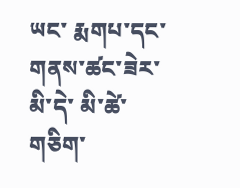ཡང་ རྨགཔ་དང་ གནས་ཚང་ཟེར་མི་དེ་ མི་ཚེ་གཅིག་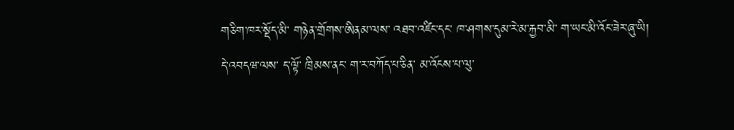གཅིག་ཁར་སྡོད་མི་ གཉེན་གྲོགས་ཨིནམ་ལས་ འཐབ་འཛིང་དང་ ཁ་ཤགས་དུམ་རེ་མ་རྐྱབ་མི་ ག་ཡང་མི་འོང་ཟེར་ཞུ་ཡི།
དེ་འབདཝ་ལས་ ད་ལྟོ་ ཁྲིམས་ནང་ ག་ར་བཀོད་པ་ཅིན་ མ་འོངས་པ་ལུ་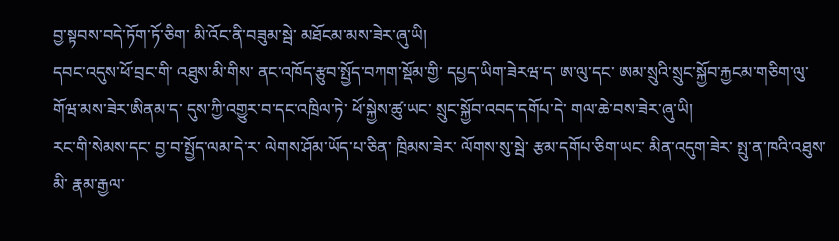བྱ་སྟབས་བདེ་ཏོག་ཏོ་ཅིག་ མི་འོང་ནི་བཟུམ་སྦེ་ མཐོངམ་མས་ཟེར་ཞུ་ཡི།
དབང་འདུས་ཕོ་བྲང་གི་ འཐུས་མི་གིས་ ནང་འཁོད་རྩུབ་སྤྱོད་བཀག་སྡོམ་གྱི་ དཔྱད་ཡིག་ཟེརཝ་ད་ ཨ་ལུ་དང་ ཨམ་སྲུའི་སྲུང་སྐྱོབ་རྐྱངམ་གཅིག་ལུ་ གོཝ་མས་ཟེར་ཨིནམ་ད་ དུས་ཀྱི་འགྱུར་བ་དང་འཁྲིལ་ཏེ་ ཕོ་སྐྱེས་ཚུ་ཡང་ སྲུང་སྐྱོབ་འབད་དགོཔ་དེ་ གལ་ཆེ་བས་ཟེར་ཞུ་ཡི།
རང་གི་སེམས་དང་ བྱ་བ་སྤྱོད་ལམ་དེ་ར་ ལེགས་ཤོམ་ཡོད་པ་ཅིན་ ཁྲིམས་ཟེར་ ལོགས་སུ་སྦེ་ རྩམ་དགོཔ་ཅིག་ཡང་ མིན་འདུག་ཟེར་ སྤུ་ན་ཁའི་འཐུས་མི་ རྣམ་རྒྱལ་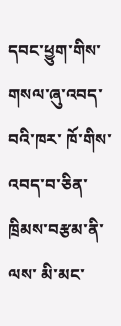དབང་ཕྱུག་གིས་ གསལ་ཞུ་འབད་བའི་ཁར་ ཁོ་གིས་འབད་བ་ཅིན་ ཁྲིམས་བརྩམ་ནི་ལས་ མི་མང་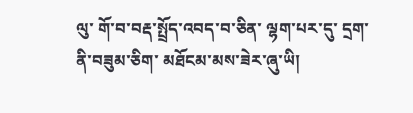ལུ་ གོ་བ་བརྡ་སྤྲོད་འབད་བ་ཅིན་ ལྷག་པར་དུ་ དྲག་ནི་བཟུམ་ཅིག་ མཐོངམ་མས་ཟེར་ཞུ་ཡི།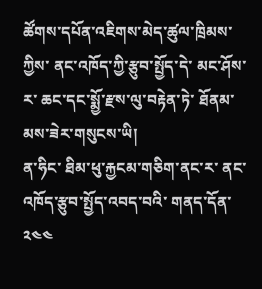ཚོགས་དཔོན་འཇིགས་མེད་ཚུལ་ཁྲིམས་ཀྱིས་ ནང་འཁོད་ཀྱི་རྩུབ་སྤྱོད་དེ་ མང་ཤོས་ར་ ཆང་དང་སྨྱོ་རྫས་ལུ་བརྟེན་ཏེ་ ཐོནམ་མས་ཟེར་གསུངས་ཡི།
ན་ཧིང་ ཐིམ་ཕུ་རྐྱངམ་གཅིག་ནང་ར་ ནང་འཁོད་རྩུབ་སྤྱོད་འབད་བའི་ གནད་དོན་༢༤༤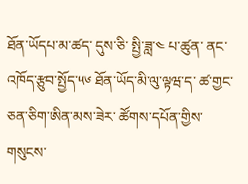ཐོན་ཡོདཔ་མ་ཚད་ དུས་ཅི་ སྤྱི་ཟླ་༤ པ་ཚུན་ ནང་འཁོད་རྩུབ་སྤྱོད་༥༦ ཐོན་ཡོད་མི་ལུ་ལྟཝ་ད་ ཚ་གྱང་ཅན་ཅིག་ཨིན་མས་ཟེར་ ཚོགས་དཔོན་གྱིས་ གསུངས་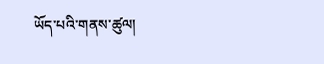ཡོད་པའི་གནས་ཚུལ།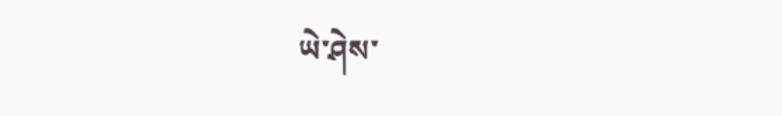ཡེ་ཤེས་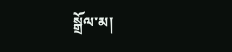སྒྲོལ་མ།